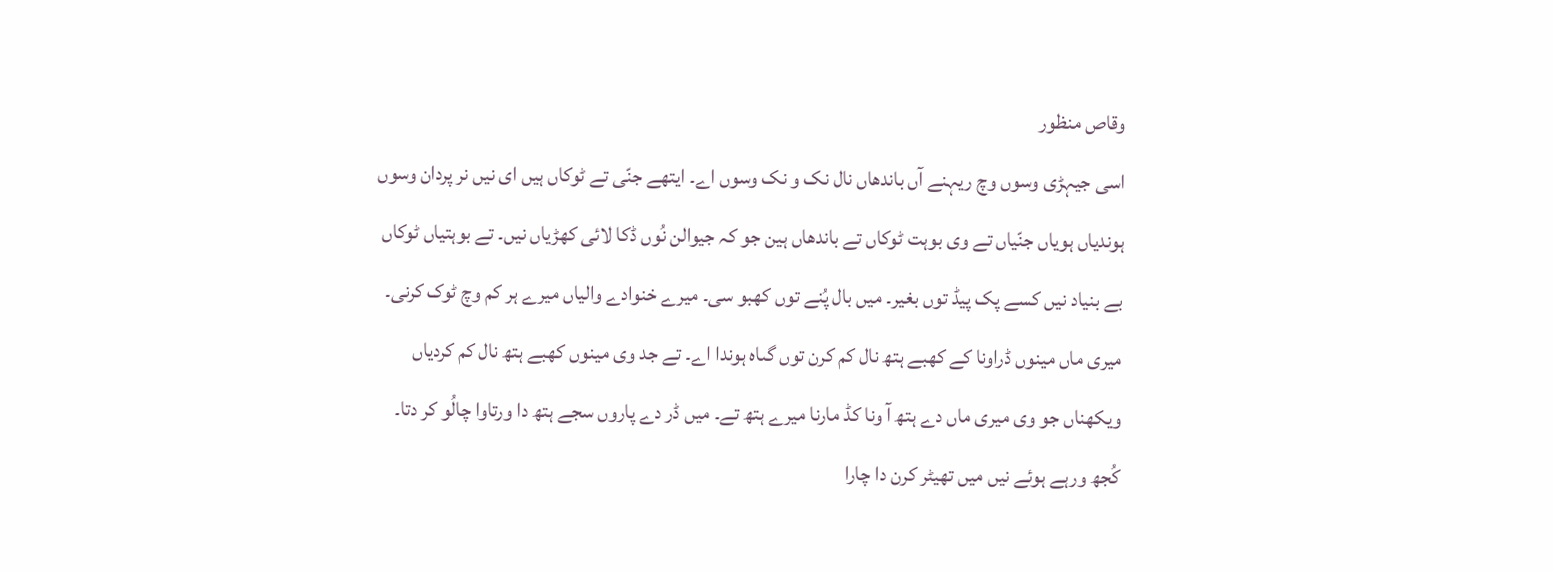وقاص منظور
اسی جیہڑی وسوں وچ ریہنے آں باندھاں نال نک و نک وسوں اے۔ ایتھے جنّی تے ٹوکاں ہیں ای نیں نر پردان وسوں ہوندیاں ہویاں جنّیاں تے وی بوہت ٹوکاں تے باندھاں ہین جو کہ جیوالن نُوں ڈکا لائی کھڑیاں نیں۔ تے بوہتیاں ٹوکاں بے بنیاد نیں کسے پک پیڈ توں بغیر۔ میں بال پُنے توں کھبو سی۔ میرے خنوادے والیاں میرے ہر کم وچ ٹوک کرنی۔ میری ماں مینوں ڈراونا کے کھبے ہتھ نال کم کرن توں گںاہ ہوندا اے۔ تے جد وی مینوں کھبے ہتھ نال کم کردیاں ویکھناں جو وی میری ماں دے ہتھ آ ونا کڈ مارنا میرے ہتھ تے۔ میں ڈر دے پاروں سجے ہتھ دا ورتاوا چالُو کر دتا۔
کُجھ ورہے ہوئے نیں میں تھیٹر کرن دا چارا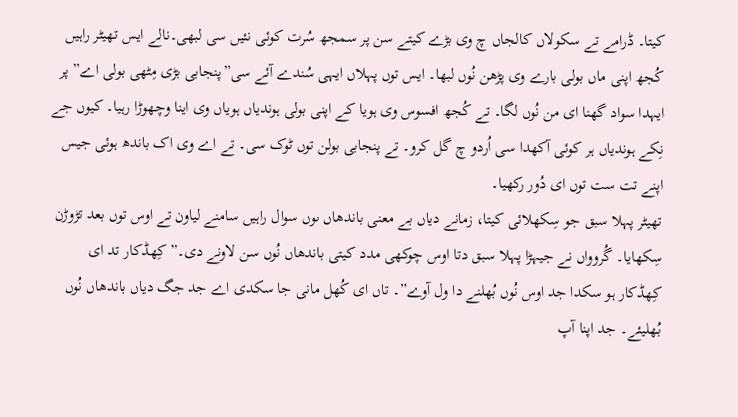کیتا۔ ڈرامے تے سکولاں کالجاں چ وی بڑے کیتے سن پر سمجھ سُرت کوئی نئیں سی لبھی۔نالے ایس تھیٹر راہیں کُجھ اپنی ماں بولی بارے وی پڑھن نُوں لبھا۔ ایس توں پہلاں ایہی سُندے آئے سی”پنجابی بڑی مِٹھی بولی اے” پر ایہدا سواد گھنا ای من نُوں لگا۔ تے کُجھ افسوس وی ہویا کے اپنی بولی ہوندیاں ہویاں وی اینا وچھوڑا رہیا۔ کیوں جے نِکے ہوندیاں ہر کوئی آکھدا سی اُردو چ گل کرو۔ تے پنجابی بولن توں ٹوک سی۔ تے اے وی اک باندھ ہوئی جیس اپنے تت ست توں ای دُور رکھیا۔
تھیٹر پہلا سبق جو سِکھلائی کیتا، زمانے دیاں بے معنی باندھاں ںوں سوال راہیں سامنے لیاون تے اوس توں بعد تڑوڑن سِکھایا۔ گُروواں نے جیہڑا پہلا سبق دتا اوس چوکھی مدد کیتی باندھاں نُوں سن لاونے دی۔”کِھڈکار تد ای کِھڈکار ہو سکدا جد اوس نُوں بُھلنے دا ول آوے”۔ تاں ای کُھل مانی جا سکدی اے جد جگ دیاں باندھاں نُوں بُھلیئے۔ جد اپنا آپ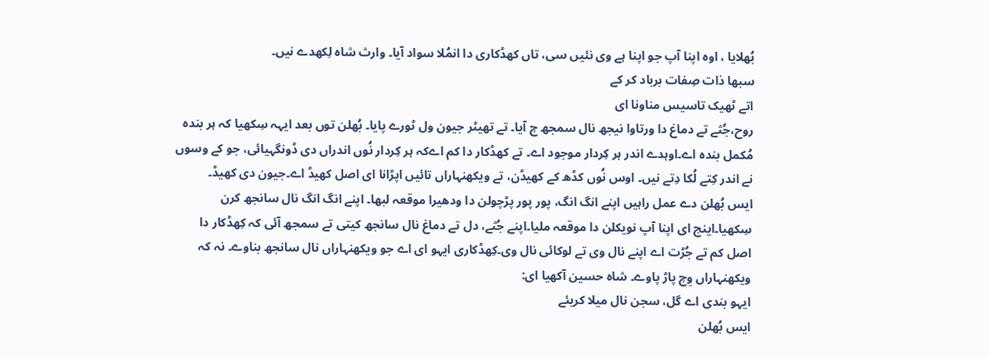بُھلایا ، اوہ اپنا آپ جو اپنا ہے وی نئیں سی، تاں کھڈکاری دا انمُلا سواد آیا۔ وارث شاہ لِکھدے نیں۔
سبھا ذات صِفات برباد کر کے
اتے ٹھیک تاسیس مناونا ای
روح،جُثے تے دماغ دا ورتاوا نیجھ نال سمجھ چ آیا۔ تے تھیٹر جیون ول ٹورے پایا۔ بُھلن توں بعد ایہہ سِکھیا کہ ہر بندہ مُکمل بندہ اے۔اوہدے اندر ہر کِردار موجود اے۔ تے کھڈکار دا کم اےکہ ہر کِردار نُوں اندراں دی ڈونگہیائی، جو کے وسوں نے اندر کِتے لُکا دِتے نیں۔ اوس نُوں کڈھ کے کھیڈن، تے ویکھنہاراں تائیں اپڑانا ای اصل کھیڈ اے۔جیون دی کھیڈ۔
ایس بُھلن دے عمل راہیں اپنے انگ انگ، پور پور پڑچولن دا ودھیرا موقعہ لبھا۔ اپنے انگ انگ نال سانجھ کرن سِکھیا۔اینج ای اپنا آپ نویکلن دا موقعہ ملیا۔اپنے جُثے، دل تے دماغ نال سانجھ کیتی تے سمجھ آئی کہ کِھڈکار دا اصل کم تے جُڑت اے اپنے نال وی تے لوکائی نال وی۔کِھڈکاری ایہو ای اے جو ویکھنہاراں نال سانجھ بناوے۔ نہ کہ ویکھنہاراں وِچ پاڑ پاوے۔ شاہ حسین آکھیا ای:
ایہو بندی اے گل، سجن نال میلا کریئے
ایس بُھلن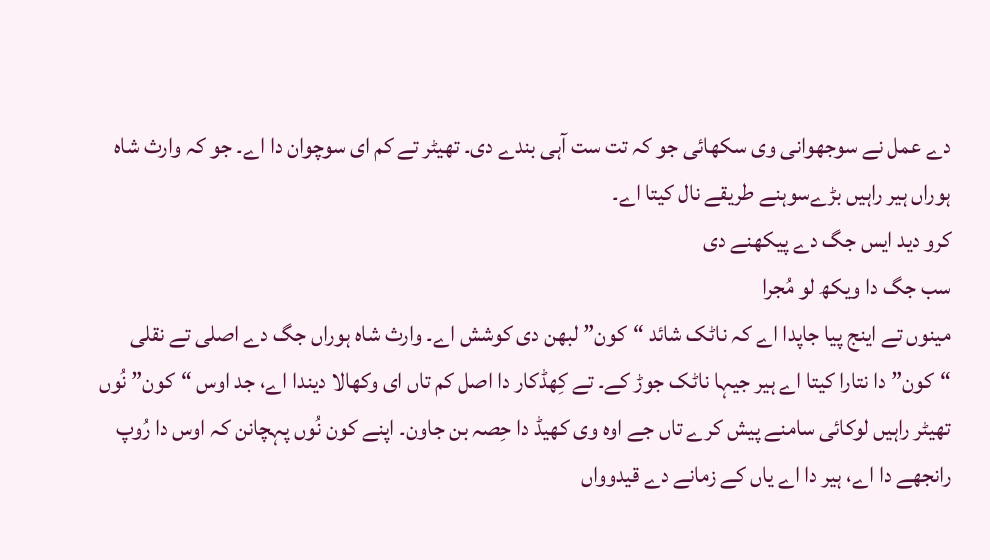دے عمل نے سوجھوانی وی سکھائی جو کہ تت ست آہی بندے دی۔ تھیٹر تے کم ای سوچوان دا اے۔ جو کہ وارث شاہ ہوراں ہیر راہیں بڑےسوہنے طریقے نال کیتا اے۔
کرو دید ایس جگ دے پیکھنے دی
سب جگ دا ویکھ لو مُجرا
مینوں تے اینج پیا جاپدا اے کہ ناٹک شائد “کون” لبھن دی کوشش اے۔ وارث شاہ ہوراں جگ دے اصلی تے نقلی “کون” دا نتارا کیتا اے ہیر جیہا ناٹک جوڑ کے۔ تے کِھڈکار دا اصل کم تاں ای وکھالا دیندا اے، جد اوس “کون” نُوں تھیٹر راہیں لوکائی سامنے پیش کرے تاں جے اوہ وی کھیڈ دا حِصہ بن جاون۔ اپنے کون نُوں پہچانن کہ اوس دا رُوپ رانجھے دا اے، ہیر دا اے یاں کے زمانے دے قیدوواں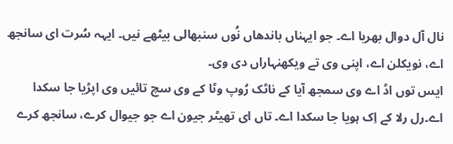نال آل دوال بھریا اے۔ جو ایہناں باندھاں نُوں سنبھالی بیٹھے نیں۔ ایہہ سُرت ای سانجھ اے، نویکلن اے، اپنی وی تے ویکھنہاراں دی وی۔
ایس توں اڈ اے وی سمجھ آیا کے ناٹک رُوپ وٹا کے وی سچ تائیں وی اپڑیا جا سکدا اے۔رل رلا کے اِک ہویا جا سکدا اے۔ تاں ای تھیٹر جیون اے جو جیوال کرے، سانجھ کرے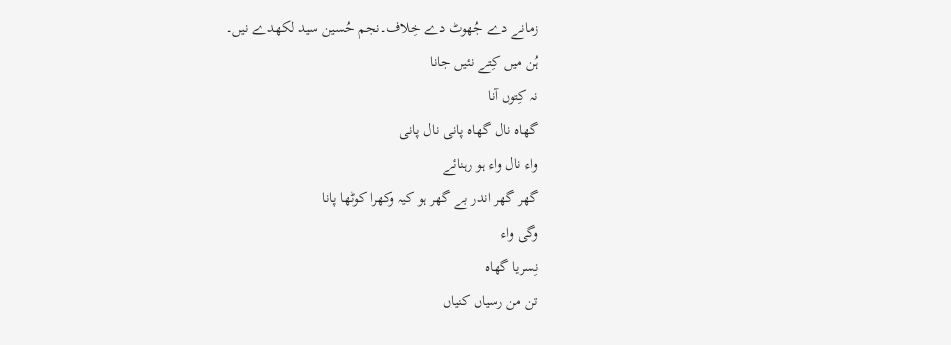زمانے دے جُھوٹ دے خِلاف۔نجم حُسین سید لکھدے نیں۔
ہُن میں کِتے نئیں جانا
نہ کِتوں آنا
گھاہ نال گھاہ پانی نال پانی
واء نال واء ہو رہنائے
گھر گھر اندر بے گھر ہو کیہ وکھرا کوٹھا پانا
وگی واء
نِسریا گھاہ
تن من رسیاں کنیاں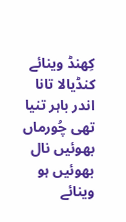کِھنڈ وینائے کنڈیالا تانا اندر باہر تنیا
تھی چُورماں بھوئیں نال بھوئیں ہو وینائے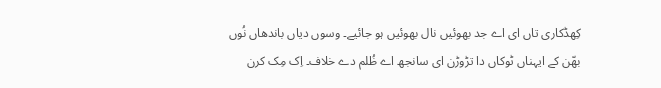کِھڈکاری تاں ای اے جد بھوئیں نال بھوئیں ہو جائیے۔ وسوں دیاں باندھاں نُوں بھّن کے ایہناں ٹوکاں دا تڑوڑن ای سانجھ اے ظُلم دے خلاف۔ اِک مِک کرن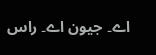اے۔ جیون اے۔ راس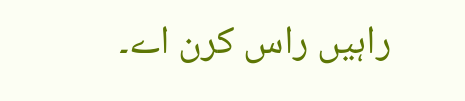راہیں راس کرن اے۔